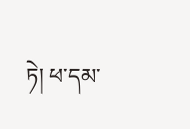ཏེ། ཕ་དམ་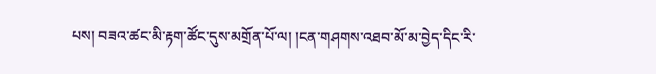པས། བཟའ་ཚང་མི་རྟག་ཚོང་དུས་མགྲོན་པོ་ལ། །ངན་གཤགས་འཐབ་མོ་མ་བྱེད་དིང་རི་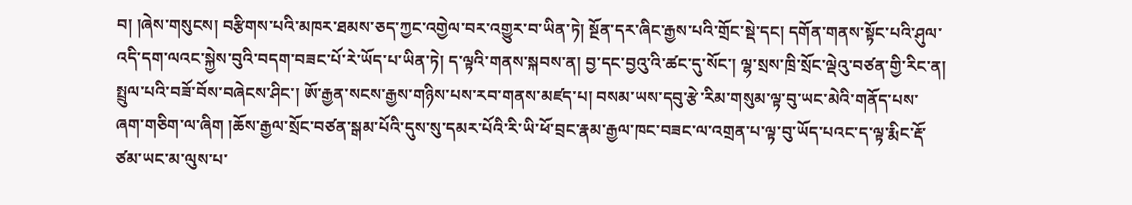བ། །ཞེས་གསུངས། བརྩིགས་པའི་མཁར་ཐམས་ཅད་ཀྱང་འགྱེལ་བར་འགྱུར་བ་ཡིན་ཏེ། སྔོན་དར་ཞིང་རྒྱས་པའི་གྲོང་སྡེ་དང། དགོན་གནས་སྟོང་པའི་ཤུལ་འདི་དག་ལའང་སྐྱེས་བུའི་བདག་བཟང་པོ་རེ་ཡོད་པ་ཡིན་ཏེ། ད་ལྟའི་གནས་སྐབས་ན། བྱ་དང་བྱའུ་འི་ཚང་དུ་སོང་། ལྷ་སྲས་ཁྲི་སྲོང་ལྡེའུ་བཙན་གྱི་རིང་ན། སྤྲུལ་པའི་བཟོ་བོས་བཞེངས་ཤིང་། ཨོ་རྒྱན་སངས་རྒྱས་གཉིས་པས་རབ་གནས་མཛད་པ། བསམ་ཡས་དབུ་རྩེ་རིམ་གསུམ་ལྟ་བུ་ཡང་མེའི་གནོད་པས་ཞག་གཅིག་ལ་ཞིག །ཆོས་རྒྱལ་སྲོང་བཙན་སྒམ་པོའི་དུས་སུ་དམར་པོའི་རི་ཡི་ཕོ་བྲང་རྣམ་རྒྱལ་ཁང་བཟང་ལ་འགྲན་པ་ལྟ་བུ་ཡོད་པའང་ད་ལྟ་རྨིང་རྡོ་ཙམ་ཡང་མ་ལུས་པ་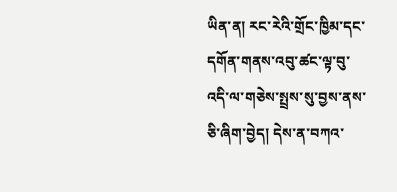ཡིན་ན། རང་རེའི་གྲོང་ཁྱིམ་དང་དགོན་གནས་འབུ་ཚང་ལྟ་བུ་འདི་ལ་གཅེས་སྤྲས་སུ་བྱས་ནས་ཅི་ཞིག་བྱེད། དེས་ན་བཀའ་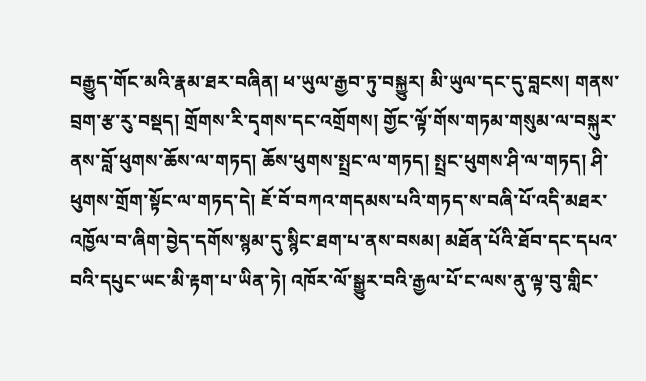བརྒྱུད་གོང་མའི་རྣམ་ཐར་བཞིན། ཕ་ཡུལ་རྒྱབ་ཏུ་བསྐྱུར། མི་ཡུལ་དང་དུ་བླངས། གནས་བྲག་རྩ་རུ་བསྡད། གྲོགས་རི་དྭགས་དང་འགྲོགས། གྱོང་ལྟོ་གོས་གཏམ་གསུམ་ལ་བསྐུར་ནས་བློ་ཕུགས་ཆོས་ལ་གཏད། ཆོས་ཕུགས་སྤྲང་ལ་གཏད། སྤྲང་ཕུགས་ཤི་ལ་གཏད། ཤི་ཕུགས་གྲོག་སྟོང་ལ་གཏད་དེ། ཇོ་བོ་བཀའ་གདམས་པའི་གཏད་ས་བཞི་པོ་འདི་མཐར་འཁྱོལ་བ་ཞིག་བྱེད་དགོས་སྙམ་དུ་སྙིང་ཐག་པ་ནས་བསམ། མཐོན་པོའི་ཐོབ་དང་དཔའ་བའི་དཔུང་ཡང་མི་རྟག་པ་ཡིན་ཏེ། འཁོར་ལོ་སྒྱུར་བའི་རྒྱལ་པོ་ང་ལས་ནུ་ལྟ་བུ་གླིང་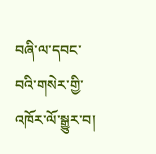བཞི་ལ་དབང་བའི་གསེར་གྱི་འཁོར་ལོ་སྒྱུར་བ།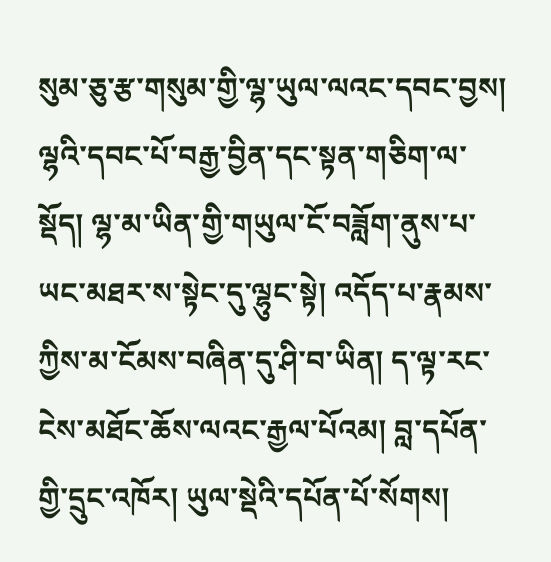སུམ་ཅུ་རྩ་གསུམ་གྱི་ལྷ་ཡུལ་ལའང་དབང་བྱས། ལྷའི་དབང་པོ་བརྒྱ་བྱིན་དང་སྟན་གཅིག་ལ་སྡོད། ལྷ་མ་ཡིན་གྱི་གཡུལ་ངོ་བཟློག་ནུས་པ་ཡང་མཐར་ས་སྟེང་དུ་ལྷུང་སྟེ། འདོད་པ་རྣམས་ཀྱིས་མ་ངོམས་བཞིན་དུ་ཤི་བ་ཡིན། ད་ལྟ་རང་ངེས་མཐོང་ཆོས་ལའང་རྒྱལ་པོའམ། བླ་དཔོན་གྱི་དྲུང་འཁོར། ཡུལ་སྡེའི་དཔོན་པོ་སོགས།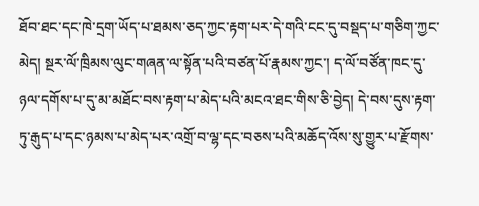ཐོབ་ཐང་དང་ཁེ་དྲག་ཡོད་པ་ཐམས་ཅད་ཀྱང་རྟག་པར་དེ་གའི་ངང་དུ་བསྡད་པ་གཅིག་ཀྱང་མེད། སྔར་ལོ་ཁྲིམས་ལུང་གཞན་ལ་སྟོན་པའི་བཙན་པོ་རྣམས་ཀྱང་། ད་ལོ་བཙོན་ཁང་དུ་ཉལ་དགོས་པ་དུ་མ་མཐོང་བས་རྟག་པ་མེད་པའི་མངའ་ཐང་གིས་ཅི་བྱེད། དེ་བས་དུས་རྟག་ཏུ་རྒུད་པ་དང་ཉམས་པ་མེད་པར་འགྲོ་བ་ལྷ་དང་བཅས་པའི་མཆོད་འོས་སུ་གྱུར་པ་རྫོགས་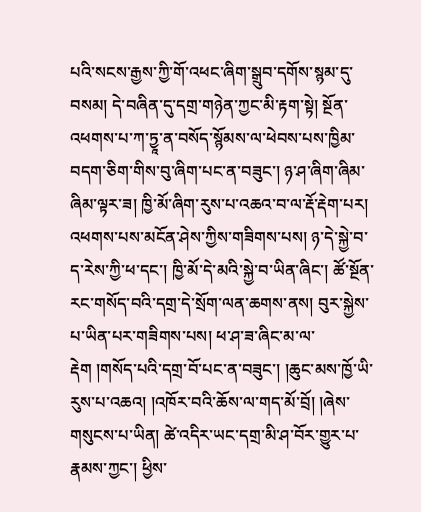པའི་སངས་རྒྱས་ཀྱི་གོ་འཕང་ཞིག་སྒྲུབ་དགོས་སྙམ་དུ་བསམ། དེ་བཞིན་དུ་དགྲ་གཉེན་ཀྱང་མི་རྟག་སྟེ། སྔོན་འཕགས་པ་ཀ་ཏྱཱ་ན་བསོད་སྙོམས་ལ་ཕེབས་པས་ཁྱིམ་བདག་ཅིག་གིས་བུ་ཞིག་པང་ན་བཟུང་། ཉ་ཤ་ཞིག་ཞིམ་ཞིམ་ལྟར་ཟ། ཁྱི་མོ་ཞིག་རུས་པ་འཆའ་བ་ལ་རྡོ་རྡེག་པར། འཕགས་པས་མངོན་ཤེས་ཀྱིས་གཟིགས་པས། ཉ་དེ་སྐྱེ་བ་ད་རེས་ཀྱི་ཕ་དང་། ཁྱི་མོ་དེ་མའི་སྐྱེ་བ་ཡིན་ཞིང་། ཚོ་སྔོན་རང་གསོད་བའི་དགྲ་དེ་སྲོག་ལན་ཆགས་ནས། བུར་སྐྱེས་པ་ཡིན་པར་གཟིགས་པས། ཕ་ཤ་ཟ་ཞིང་མ་ལ་རྡེག །གསོད་པའི་དགྲ་བོ་པང་ན་བཟུང་། །ཆུང་མས་ཁྱོ་ཡི་རུས་པ་འཆའ། །འཁོར་བའི་ཆོས་ལ་གད་མོ་བྲོ། །ཞེས་གསུངས་པ་ཡིན། ཚེ་འདིར་ཡང་དགྲ་མི་ཤ་བོར་གྱུར་པ་རྣམས་ཀྱང་། ཕྱིས་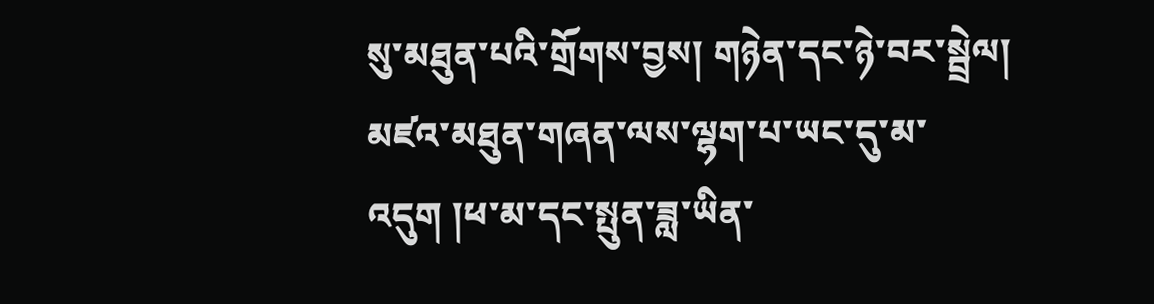སུ་མཐུན་པའི་གྲོགས་བྱས། གཉེན་དང་ཉེ་བར་སྦྲེལ། མཛའ་མཐུན་གཞན་ལས་ལྷག་པ་ཡང་དུ་མ་འདུག །ཕ་མ་དང་སྤུན་ཟླ་ཡིན་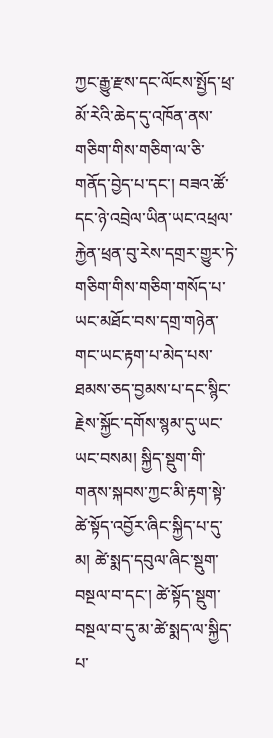ཀྱང་རྒྱུ་རྫས་དང་ལོངས་སྤྱོད་ཕྲ་མོ་རེའི་ཆེད་དུ་འཁོན་ནས་གཅིག་གིས་གཅིག་ལ་ཅི་གནོད་བྱེད་པ་དང་། བཟའ་ཚོ་དང་ཉེ་འབྲེལ་ཡིན་ཡང་འཕྲལ་རྐྱེན་ཕྲན་བུ་རེས་དགྲར་གྱུར་ཏེ་གཅིག་གིས་གཅིག་གསོད་པ་ཡང་མཐོང་བས་དགྲ་གཉེན་གང་ཡང་རྟག་པ་མེད་པས་ཐམས་ཅད་བྱམས་པ་དང་སྙིང་རྗེས་སྐྱོང་དགོས་སྙམ་དུ་ཡང་ཡང་བསམ། སྐྱིད་སྡུག་གི་གནས་སྐབས་ཀྱང་མི་རྟག་སྟེ་ཚེ་སྟོད་འབྱོར་ཞིང་སྐྱིད་པ་དུ་མ། ཚེ་སྨད་དབུལ་ཞིང་སྡུག་བསྔལ་བ་དང་། ཚེ་སྟོད་སྡུག་བསྔལ་བ་དུ་མ་ཚེ་སྨད་ལ་སྐྱིད་པ་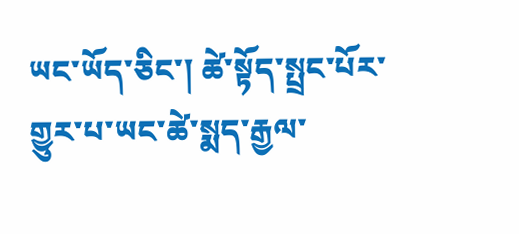ཡང་ཡོད་ཅིང་། ཚེ་སྟོད་སྤྲང་པོར་གྱུར་པ་ཡང་ཚེ་སྨད་རྒྱལ་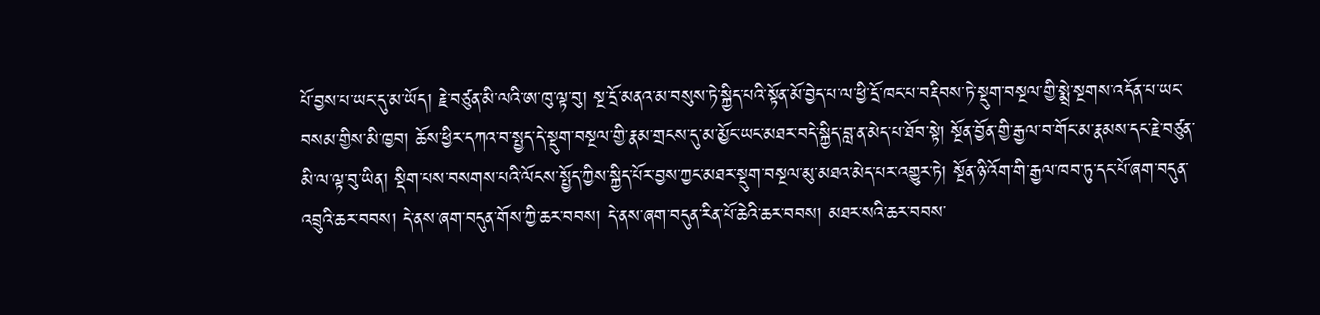པོ་བྱས་པ་ཡང་དུ་མ་ཡོད། རྗེ་བཙུན་མི་ལའི་ཨ་ཁུ་ལྟ་བུ། སྔ་དྲོ་མནའ་མ་བསུས་ཏེ་སྐྱིད་པའི་སྟོན་མོ་བྱེད་པ་ལ་ཕྱི་དྲོ་ཁང་པ་བརྡིབས་ཏེ་སྡུག་བསྔལ་གྱི་སྨྲེ་སྔགས་འདོན་པ་ཡང་བསམ་གྱིས་མི་ཁྱབ། ཆོས་ཕྱིར་དཀའ་བ་སྤྱད་དེ་སྡུག་བསྔལ་གྱི་རྣམ་གྲངས་དུ་མ་མྱོང་ཡང་མཐར་བདེ་སྐྱིད་བླ་ན་མེད་པ་ཐོབ་སྟེ། སྔོན་བྱོན་གྱི་རྒྱལ་བ་གོང་མ་རྣམས་དང་རྗེ་བཙུན་མི་ལ་ལྟ་བུ་ཡིན། སྡིག་པས་བསགས་པའི་ལོངས་སྤྱོད་ཀྱིས་སྐྱིད་པོར་བྱས་ཀྱང་མཐར་སྡུག་བསྔལ་མུ་མཐའ་མེད་པར་འགྱུར་ཏེ། སྔོན་ཉི་འོག་གི་རྒྱལ་ཁབ་ཏུ་དང་པོ་ཞག་བདུན་འབྲུའི་ཆར་བབས། དེ་ནས་ཞག་བདུན་གོས་ཀྱི་ཆར་བབས། དེ་ནས་ཞག་བདུན་རིན་པོ་ཆེའི་ཆར་བབས། མཐར་སའི་ཆར་བབས་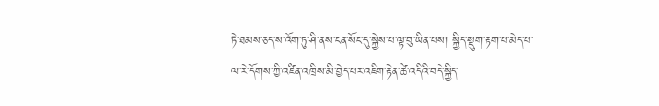ཏེ་ཐམས་ཅད་ས་འོག་ཏུ་ཤི་ནས་ངན་སོང་དུ་སྐྱེས་པ་ལྟ་བུ་ཡིན་པས། སྐྱིད་སྡུག་རྟག་པ་མེད་པ་ལ་རེ་དོགས་ཀྱི་འཛིན་འཁྲིས་མི་བྱེད་པར་འཇིག་རྟེན་ཚེ་འདིའི་བདེ་སྐྱིད་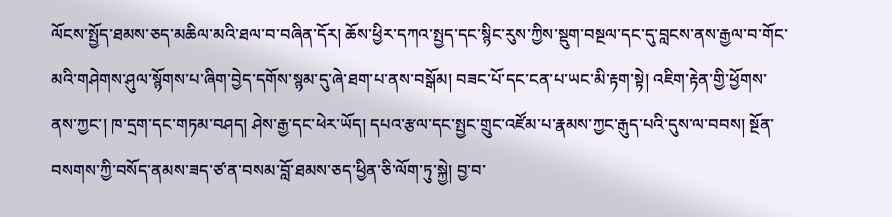ལོངས་སྤྱོད་ཐམས་ཅད་མཆིལ་མའི་ཐལ་བ་བཞིན་དོར། ཆོས་ཕྱིར་དཀའ་སྤྱད་དང་སྙིང་རུས་ཀྱིས་སྡུག་བསྔལ་དང་དུ་བླངས་ནས་རྒྱལ་བ་གོང་མའི་གཤེགས་ཤུལ་སྙོགས་པ་ཞིག་བྱེད་དགོས་སྙམ་དུ་ཞེ་ཐག་པ་ནས་བསྒོམ། བཟང་པོ་དང་ངན་པ་ཡང་མི་རྟག་སྟེ། འཇིག་རྟེན་གྱི་ཕྱོགས་ནས་ཀྱང་། ཁ་དྲག་དང་གཏམ་བཤད། ཤེས་རྒྱ་དང་ཕེར་ཡོད། དཔའ་རྩལ་དང་སྤྱང་གྲུང་འཛོམ་པ་རྣམས་ཀྱང་རྒུད་པའི་དུས་ལ་བབས། སྔོན་བསགས་ཀྱི་བསོད་ནམས་ཟད་ཙ་ན་བསམ་བློ་ཐམས་ཅད་ཕྱིན་ཅི་ལོག་ཏུ་སྐྱེ། བྱ་བ་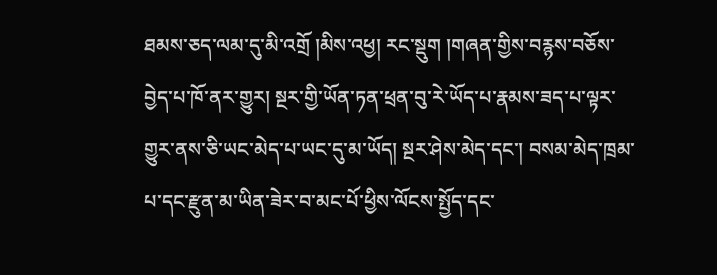ཐམས་ཅད་ལམ་དུ་མི་འགྲོ །མིས་འཕྱ། རང་སྡུག །གཞན་གྱིས་བརྙས་བཅོས་བྱེད་པ་ཁོ་ནར་གྱུར། སྔར་གྱི་ཡོན་ཏན་ཕྲན་བུ་རེ་ཡོད་པ་རྣམས་ཟད་པ་ལྟར་གྱུར་ནས་ཅི་ཡང་མེད་པ་ཡང་དུ་མ་ཡོད། སྔར་ཤེས་མེད་དང་། བསམ་མེད་ཁྲམ་པ་དང་རྫུན་མ་ཡིན་ཟེར་བ་མང་པོ་ཕྱིས་ལོངས་སྤྱོད་དང་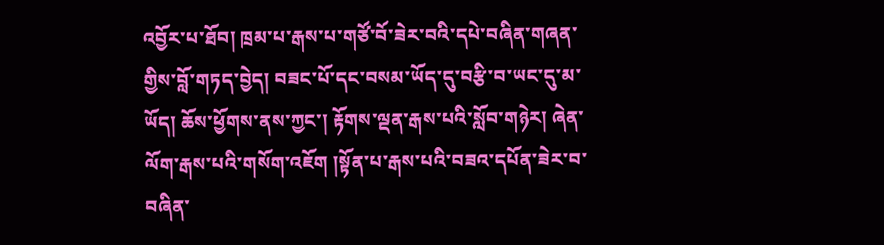འབྱོར་པ་ཐོབ། ཁྲམ་པ་རྒས་པ་གཙོ་བོ་ཟེར་བའི་དཔེ་བཞིན་གཞན་གྱིས་བློ་གཏད་བྱེད། བཟང་པོ་དང་བསམ་ཡོད་དུ་བརྩི་བ་ཡང་དུ་མ་ཡོད། ཆོས་ཕྱོགས་ནས་ཀྱང་། རྟོགས་ལྡན་རྒས་པའི་སློབ་གཉེར། ཞེན་ལོག་རྒས་པའི་གསོག་འཇོག །སྟོན་པ་རྒས་པའི་བཟའ་དཔོན་ཟེར་བ་བཞིན་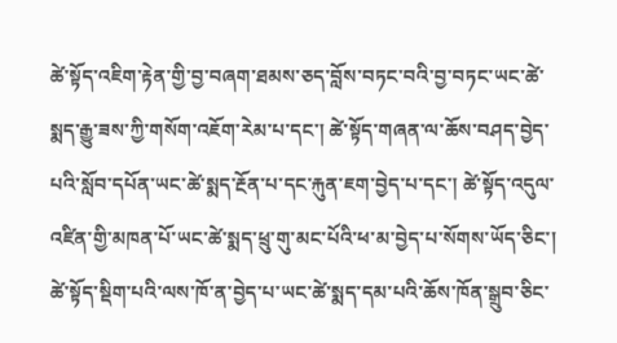ཚེ་སྟོད་འཇིག་རྟེན་གྱི་བྱ་བཞག་ཐམས་ཅད་བློས་བཏང་བའི་བྱ་བཏང་ཡང་ཚེ་སྨད་རྒྱུ་ཟས་ཀྱི་གསོག་འཇོག་རེམ་པ་དང་། ཚེ་སྟོད་གཞན་ལ་ཆོས་བཤད་བྱེད་པའི་སློབ་དཔོན་ཡང་ཚེ་སྨད་རྔོན་པ་དང་རྐུན་ཇག་བྱེད་པ་དང་། ཚེ་སྟོད་འདུལ་འཛིན་གྱི་མཁན་པོ་ཡང་ཚེ་སྨད་ཕྲུ་གུ་མང་པོའི་ཕ་མ་བྱེད་པ་སོགས་ཡོད་ཅིང་། ཚེ་སྟོད་སྡིག་པའི་ལས་ཁོ་ན་བྱེད་པ་ཡང་ཚེ་སྨད་དམ་པའི་ཆོས་ཁོན་སྒྲུབ་ཅིང་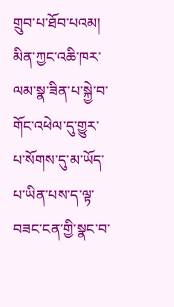གྲུབ་པ་ཐོབ་པའམ། མིན་ཀྱང་འཆི་ཁར་ལམ་སྣ་ཟིན་པ་སྐྱེ་བ་གོང་འཕེལ་དུ་གྱུར་པ་སོགས་དུ་མ་ཡོད་པ་ཡིན་པས་ད་ལྟ་བཟང་ངན་གྱི་སྣང་བ་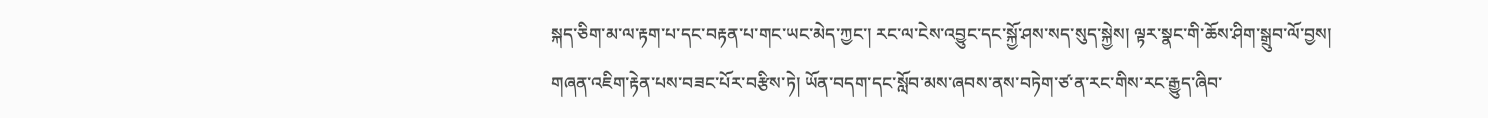སྐད་ཅིག་མ་ལ་རྟག་པ་དང་བརྟན་པ་གང་ཡང་མེད་ཀྱང་། རང་ལ་ངེས་འབྱུང་དང་སྐྱོ་ཤས་སད་སུད་སྐྱེས། ལྟར་སྣང་གི་ཆོས་ཤིག་སྒྲུབ་ལོ་བྱས། གཞན་འཇིག་རྟེན་པས་བཟང་པོར་བརྩིས་ཏེ། ཡོན་བདག་དང་སློབ་མས་ཞབས་ནས་བཏེག་ཙ་ན་རང་གིས་རང་རྒྱུད་ཞིབ་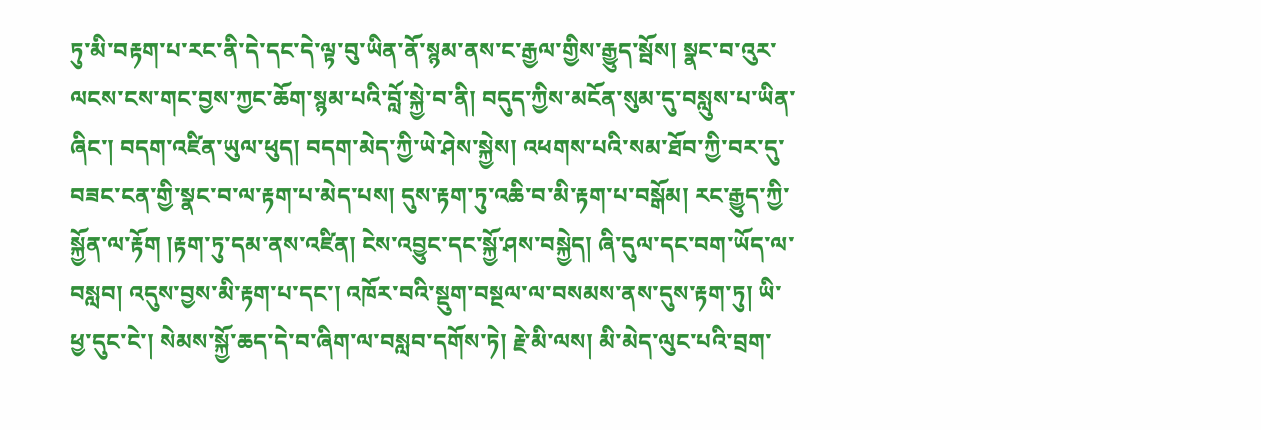ཏུ་མི་བརྟག་པ་རང་ནི་དེ་དང་དེ་ལྟ་བུ་ཡིན་ནོ་སྙམ་ནས་ང་རྒྱལ་གྱིས་རྒྱུད་སྦོས། སྣང་བ་འུར་ལངས་ངས་གང་བྱས་ཀྱང་ཆོག་སྙམ་པའི་བློ་སྐྱེ་བ་ནི། བདུད་ཀྱིས་མངོན་སུམ་དུ་བསླུས་པ་ཡིན་ཞིང་། བདག་འཛིན་ཡུལ་ཕུད། བདག་མེད་ཀྱི་ཡེ་ཤེས་སྐྱེས། འཕགས་པའི་སམ་ཐོབ་ཀྱི་བར་དུ་བཟང་ངན་གྱི་སྣང་བ་ལ་རྟག་པ་མེད་པས། དུས་རྟག་ཏུ་འཆི་བ་མི་རྟག་པ་བསྒོམ། རང་རྒྱུད་ཀྱི་སྐྱོན་ལ་རྟོག །རྟག་ཏུ་དམ་ནས་འཛིན། ངེས་འབྱུང་དང་སྐྱོ་ཤས་བསྐྱེད། ཞི་དུལ་དང་བག་ཡོད་ལ་བསླབ། འདུས་བྱས་མི་རྟག་པ་དང་། འཁོར་བའི་སྡུག་བསྔལ་ལ་བསམས་ནས་དུས་རྟག་ཏུ། ཡི་ཕྱ་དུང་ངེ་། སེམས་སྐྱོ་ཆད་དེ་བ་ཞིག་ལ་བསླབ་དགོས་ཏེ། རྗེ་མི་ལས། མི་མེད་ལུང་པའི་བྲག་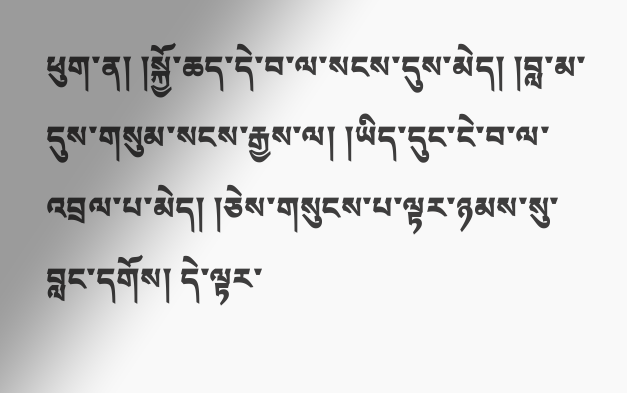ཕུག་ན། །སྐྱོ་ཆད་དེ་བ་ལ་སངས་དུས་མེད། །བླ་མ་དུས་གསུམ་སངས་རྒྱས་ལ། །ཡིད་དུང་ངེ་བ་ལ་འབྲལ་པ་མེད། །ཅེས་གསུངས་པ་ལྟར་ཉམས་སུ་བླང་དགོས། དེ་ལྟར་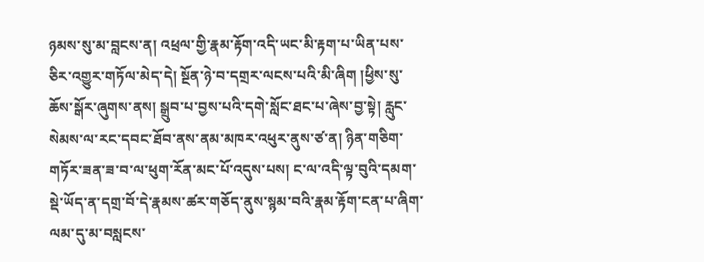ཉམས་སུ་མ་བླངས་ན། འཕྲལ་གྱི་རྣམ་རྟོག་འདི་ཡང་མི་རྟག་པ་ཡིན་པས་ཅིར་འགྱུར་གཏོལ་མེད་དེ། སྔོན་ཉེ་བ་དགྲར་ལངས་པའི་མི་ཞིག །ཕྱིས་སུ་ཆོས་སྒོར་ཞུགས་ནས། སྒྲུབ་པ་བྱས་པའི་དགེ་སློང་ཐང་པ་ཞེས་བྱ་སྟེ། རླུང་སེམས་ལ་རང་དབང་ཐོབ་ནས་ནམ་མཁར་འཕུར་ནུས་ཙ་ན། ཉིན་གཅིག་གཏོར་ཟན་ཟ་བ་ལ་ཕུག་རོན་མང་པོ་འདུས་པས། ང་ལ་འདི་ལྟ་བུའི་དམག་སྡེ་ཡོད་ན་དགྲ་བོ་དེ་རྣམས་ཚར་གཅོད་ནུས་སྙམ་བའི་རྣམ་རྟོག་ངན་པ་ཞིག་ལམ་དུ་མ་བསླངས་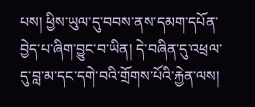པས། ཕྱིས་ཡུལ་དུ་བབས་ནས་དམག་དཔོན་བྱེད་པ་ཞིག་བྱུང་བ་ཡིན། དེ་བཞིན་དུ་འཕྲལ་དུ་བླ་མ་དང་དགེ་བའི་གྲོགས་པོའི་རྐྱེན་ལས།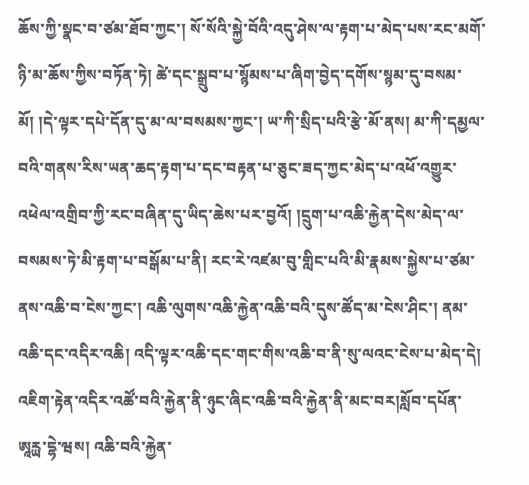ཆོས་ཀྱི་སྣང་བ་ཙམ་ཐོབ་ཀྱང་། སོ་སོའི་སྐྱེ་བོའི་འདུ་ཤེས་ལ་རྟག་པ་མེད་པས་རང་མགོ་ཉི་མ་ཆོས་ཀྱིས་བཏོན་ཏེ། ཚེ་དང་སྒྲུབ་པ་སྙོམས་པ་ཞིག་བྱེད་དགོས་སྙམ་དུ་བསམ་མོ། །དེ་ལྟར་དཔེ་དོན་དུ་མ་ལ་བསམས་ཀྱང་། ཡ་ཀི་སྲིད་པའི་རྩེ་མོ་ནས། མ་ཀི་དམྱལ་བའི་གནས་རིས་ཡན་ཆད་རྟག་པ་དང་བརྟན་པ་ཅུང་ཟད་ཀྱང་མེད་པ་འཕོ་འགྱུར་འཕེལ་འགྲིབ་ཀྱི་རང་བཞིན་དུ་ཡིད་ཆེས་པར་བྱའོ། །དྲུག་པ་འཆི་རྐྱེན་དེས་མེད་ལ་བསམས་ཏེ་མི་རྟག་པ་བསྒོམ་པ་ནི། རང་རེ་འཛམ་བུ་གླིང་པའི་མི་རྣམས་སྐྱེས་པ་ཙམ་ནས་འཆི་བ་ངེས་ཀྱང་། འཆི་ལུགས་འཆི་རྐྱེན་འཆི་བའི་དུས་ཚོད་མ་ངེས་ཤིང་། ནམ་འཆི་དང་འདིར་འཆི། འདི་ལྟར་འཆི་དང་གང་གིས་འཆི་བ་ནི་སུ་ལའང་ངེས་པ་མེད་དེ། འཇིག་རྟེན་འདིར་འཚོ་བའི་རྐྱེན་ནི་ཉུང་ཞིང་འཆི་བའི་རྐྱེན་ནི་མང་བར།སློབ་དཔོན་ཨཱརྻ་དྷེ་ཝས། འཆི་བའི་རྐྱེན་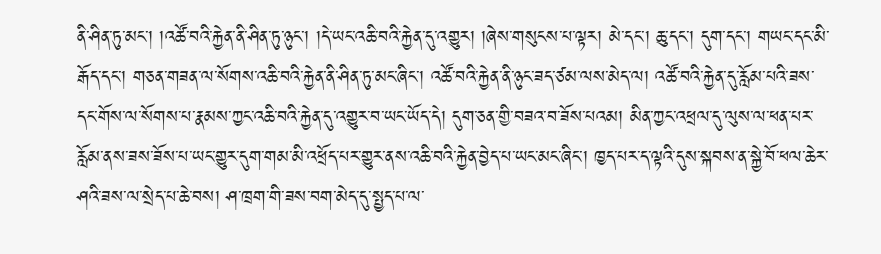ནི་ཤིན་ཏུ་མང་། །འཚོ་བའི་རྐྱེན་ནི་ཤིན་ཏུ་ཉུང་། །དེ་ཡང་འཆི་བའི་རྐྱེན་དུ་འགྱུར། །ཞེས་གསུངས་པ་ལྟར། མེ་དང་། ཆུ་དང་། དུག་དང་། གཡང་དང་མི་རྒོད་དང་། གཅན་གཟན་ལ་སོགས་འཆི་བའི་རྐྱེན་ནི་ཤིན་ཏུ་མང་ཞིང་། འཚོ་བའི་རྐྱེན་ནི་ཉུང་ཟད་ཙམ་ལས་མེད་ལ། འཚོ་བའི་རྐྱེན་དུ་རློམ་པའི་ཟས་དང་གོས་ལ་སོགས་པ་རྣམས་ཀྱང་འཆི་བའི་རྐྱེན་དུ་འགྱུར་བ་ཡང་ཡོད་དེ། དུག་ཅན་གྱི་བཟའ་བ་ཟོས་པའམ། མིན་ཀྱང་འཕྲལ་དུ་ལུས་ལ་ཕན་པར་རློམ་ནས་ཟས་ཟོས་པ་ཡང་གྱུར་དུག་གམ་མི་འཕྲོད་པར་གྱུར་ནས་འཆི་བའི་རྐྱེན་བྱེད་པ་ཡང་མང་ཞིང་། ཁྱད་པར་ད་ལྟའི་དུས་སྐབས་ན་སྐྱེ་བོ་ཕལ་ཆེར་ཤའི་ཟས་ལ་སྲེད་པ་ཆེ་བས། ཤ་ཁྲག་གི་ཟས་བག་མེད་དུ་སྤྱད་པ་ལ་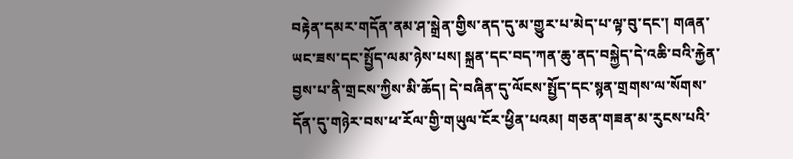བརྟེན་དམར་གདོན་ནམ་ཤ་སྒྲེན་གྱིས་ནད་དུ་མ་གྱུར་པ་མེད་པ་ལྟ་བུ་དང་། གཞན་ཡང་ཟས་དང་སྤྱོད་ལམ་ཉེས་པས། སྐྲན་དང་བད་ཀན་ཆུ་ནད་བསྐྱེད་དེ་འཆི་བའི་རྐྱེན་བྱས་པ་ནི་གྲངས་ཀྱིས་མི་ཆོད། དེ་བཞིན་དུ་ལོངས་སྤྱོད་དང་སྙན་གྲགས་ལ་སོགས་དོན་དུ་གཉེར་བས་ཕ་རོལ་གྱི་གཡུལ་ངོར་ཕྱིན་པའམ། གཅན་གཟན་མ་རུངས་པའི་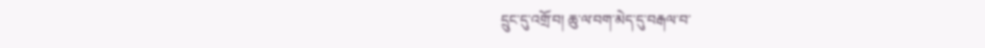དྲུང་དུ་འགྲོ་བ། ཆུ་ལ་བག་མེད་དུ་བརྒལ་བ་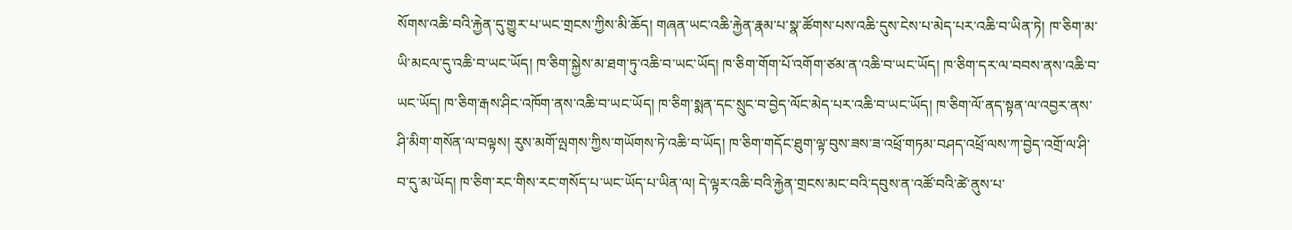སོགས་འཆི་བའི་རྐྱེན་དུ་གྱུར་པ་ཡང་གྲངས་ཀྱིས་མི་ཆོད། གཞན་ཡང་འཆི་རྐྱེན་རྣམ་པ་སྣ་ཚོགས་པས་འཆི་དུས་ངེས་པ་མེད་པར་འཆི་བ་ཡིན་ཏེ། ཁ་ཅིག་མ་ཡི་མངལ་དུ་འཆི་བ་ཡང་ཡོད། ཁ་ཅིག་སྐྱེས་མ་ཐག་ཏུ་འཆི་བ་ཡང་ཡོད། ཁ་ཅིག་གོག་པོ་འགོག་ཙམ་ན་འཆི་བ་ཡང་ཡོད། ཁ་ཅིག་དར་ལ་བབས་ནས་འཆི་བ་ཡང་ཡོད། ཁ་ཅིག་རྒས་ཤིང་འཁོག་ནས་འཆི་བ་ཡང་ཡོད། ཁ་ཅིག་སྨན་དང་སྲུང་བ་བྱེད་ལོང་མེད་པར་འཆི་བ་ཡང་ཡོད། ཁ་ཅིག་ལོ་ནད་སྟན་ལ་འབྱར་ནས་ཤི་མིག་གསོན་ལ་བལྟས། རུས་མགོ་ལྤགས་ཀྱིས་གཡོགས་ཏེ་འཆི་བ་ཡོད། ཁ་ཅིག་གདོང་ཐུག་ལྟ་བུས་ཟས་ཟ་འཕྲོ་གཏམ་བཤད་འཕྲོ་ལས་ཀ་བྱེད་འགྲོ་ལ་ཤི་བ་དུ་མ་ཡོད། ཁ་ཅིག་རང་གིས་རང་གསོད་པ་ཡང་ཡོད་པ་ཡིན་ལ། དེ་ལྟར་འཆི་བའི་རྐྱེན་གྲངས་མང་བའི་དབུས་ན་འཚོ་བའི་ཚེ་ནུས་པ་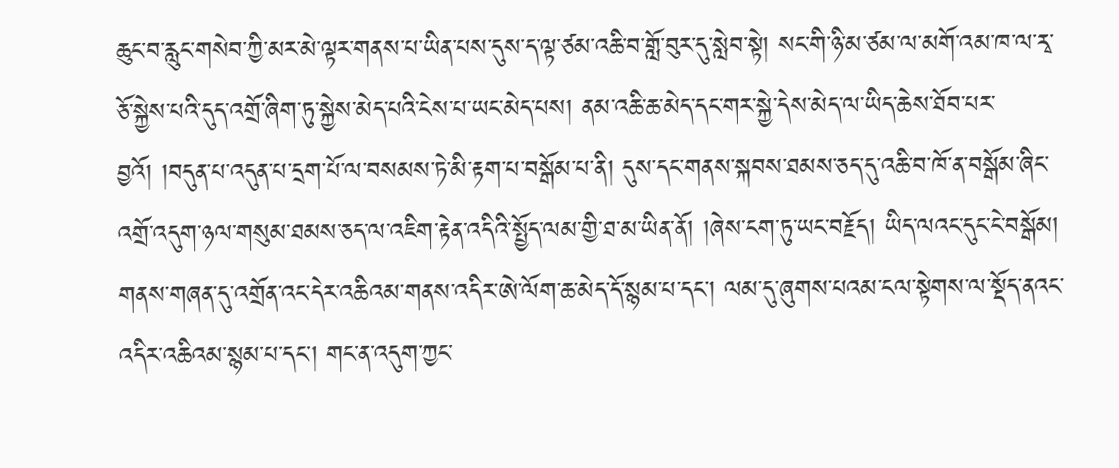ཆུང་བ་རླུང་གསེབ་ཀྱི་མར་མེ་ལྟར་གནས་པ་ཡིན་པས་དུས་ད་ལྟ་ཙམ་འཆི་བ་གློ་བུར་དུ་སླེབ་སྟེ། སང་གི་ཉི་མ་ཙམ་ལ་མགོ་འམ་ཁ་ལ་རྭ་ཅོ་སྐྱེས་པའི་དུད་འགྲོ་ཞིག་ཏུ་སྐྱེས་མེད་པའི་ངེས་པ་ཡང་མེད་པས། ནམ་འཆི་ཆ་མེད་དང་གར་སྐྱེ་དེས་མེད་ལ་ཡིད་ཆེས་ཐོབ་པར་བྱའོ། །བདུན་པ་འདུན་པ་དྲག་པོ་ལ་བསམས་ཏེ་མི་རྟག་པ་བསྒོམ་པ་ནི། དུས་དང་གནས་སྐབས་ཐམས་ཅད་དུ་འཆི་བ་ཁོ་ན་བསྒོམ་ཞིང་འགྲོ་འདུག་ཉལ་གསུམ་ཐམས་ཅད་ལ་འཇིག་རྟེན་འདིའི་སྤྱོད་ལམ་གྱི་ཐ་མ་ཡིན་ནོ། །ཞེས་ངག་ཏུ་ཡང་བརྗོད། ཡིད་ལའང་དུང་ངེ་བསྒོམ། གནས་གཞན་དུ་འགྲོན་འང་དེར་འཆིའམ་གནས་འདིར་ཨེ་ལོག་ཆ་མེད་དོ་སྙམ་པ་དང་། ལམ་དུ་ཞུགས་པའམ་ངལ་སྟེགས་ལ་སྡོད་ནའང་འདིར་འཆིའམ་སྙམ་པ་དང་། གང་ན་འདུག་ཀྱང་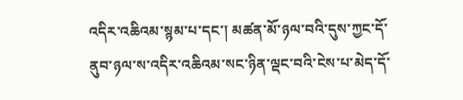འདིར་འཆིའམ་སྙམ་པ་དང་། མཚན་མོ་ཉལ་བའི་དུས་ཀྱང་དོ་ནུབ་ཉལ་ས་འདིར་འཆིའམ་སང་ཉིན་ལྡང་བའི་ངེས་པ་མེད་དོ་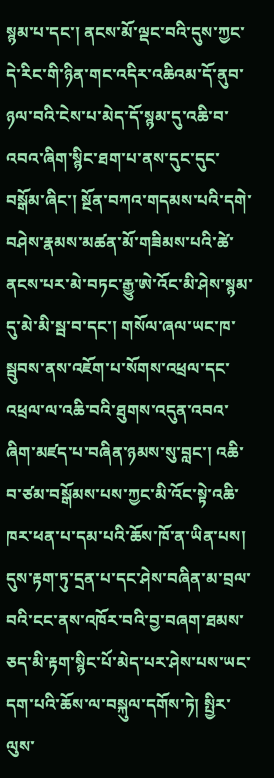སྙམ་པ་དང་། ནངས་མོ་ལྡང་བའི་དུས་ཀྱང་དེ་རིང་གི་ཉིན་གང་འདིར་འཆིའམ་དོ་ནུབ་ཉལ་བའི་ངེས་པ་མེད་དོ་སྙམ་དུ་འཆི་བ་འབའ་ཞིག་སྙིང་ཐག་པ་ནས་དུང་དུང་བསྒོམ་ཞིང་། སྔོན་བཀའ་གདམས་པའི་དགེ་བཤེས་རྣམས་མཚན་མོ་གཟིམས་པའི་ཚེ་ནངས་པར་མེ་བཏང་རྒྱུ་ཨེ་འོང་མི་ཤེས་སྙམ་དུ་མེ་མི་སྦ་བ་དང་། གསོལ་ཞལ་ཡང་ཁ་སྦུབས་ནས་འཇོག་པ་སོགས་འཕྲལ་དང་འཕྲལ་ལ་འཆི་བའི་ཐུགས་འདུན་འབའ་ཞིག་མཛད་པ་བཞིན་ཉམས་སུ་བླང་། འཆི་བ་ཙམ་བསྒོམས་པས་ཀྱང་མི་འོང་སྟེ་འཆི་ཁར་ཕན་པ་དམ་པའི་ཆོས་ཁོ་ན་ཡིན་པས། དུས་རྟག་ཏུ་དྲན་པ་དང་ཤེས་བཞིན་མ་བྲལ་བའི་ངང་ནས་འཁོར་བའི་བྱ་བཞག་ཐམས་ཅད་མི་རྟག་སྙིང་པོ་མེད་པར་ཤེས་པས་ཡང་དག་པའི་ཆོས་ལ་བསྐུལ་དགོས་ཏེ། སྤྱིར་ལུས་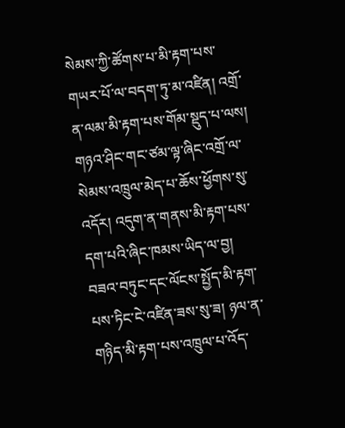སེམས་ཀྱི་ཚོགས་པ་མི་རྟག་པས་གཡར་པོ་ལ་བདག་ཏུ་མ་འཛིན། འགྲོ་ན་ལམ་མི་རྟག་པས་གོམ་སྡུད་པ་ལས། གཉའ་ཤིང་གང་ཙམ་ལྟ་ཞིང་འགྲོ་ལ་སེམས་འཁྲུལ་མེད་པ་ཆོས་ཕྱོགས་སུ་འདོར། འདུག་ན་གནས་མི་རྟག་པས་དག་པའི་ཞིང་ཁམས་ཡིད་ལ་བྱ། བཟའ་བཏུང་དང་ལོངས་སྤྱོད་མི་རྟག་པས་ཏིང་ངེ་འཛིན་ཟས་སུ་ཟ། ཉལ་ན་གཉིད་མི་རྟག་པས་འཁྲུལ་པ་འོད་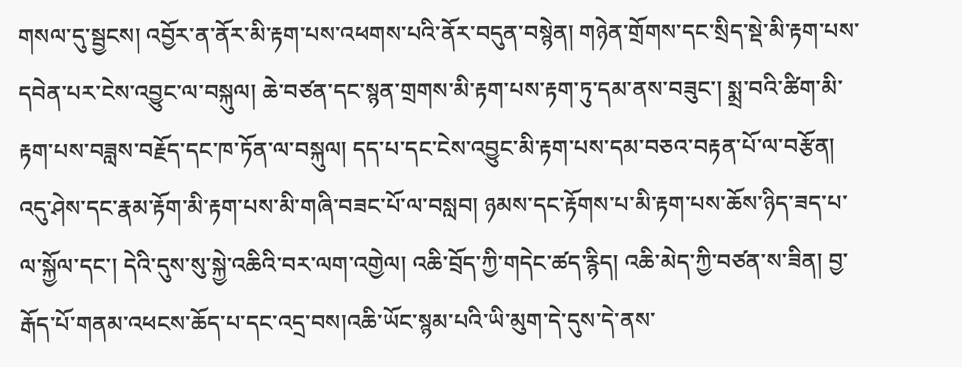གསལ་དུ་སྦྱངས། འབྱོར་ན་ནོར་མི་རྟག་པས་འཕགས་པའི་ནོར་བདུན་བསྙེན། གཉེན་གྲོགས་དང་སྲིད་སྡེ་མི་རྟག་པས་དབེན་པར་ངེས་འབྱུང་ལ་བསྐུལ། ཆེ་བཙན་དང་སྙན་གྲགས་མི་རྟག་པས་རྟག་ཏུ་དམ་ནས་བཟུང་། སྨྲ་བའི་ཚིག་མི་རྟག་པས་བཟླས་བརྗོད་དང་ཁ་ཏོན་ལ་བསྐུལ། དད་པ་དང་ངེས་འབྱུང་མི་རྟག་པས་དམ་བཅའ་བརྟན་པོ་ལ་བརྩོན། འདུ་ཤེས་དང་རྣམ་རྟོག་མི་རྟག་པས་མི་གཞི་བཟང་པོ་ལ་བསླབ། ཉམས་དང་རྟོགས་པ་མི་རྟག་པས་ཆོས་ཉིད་ཟད་པ་ལ་སྐྱོལ་དང་། དེའི་དུས་སུ་སྐྱེ་འཆིའི་བར་ལག་འགྱེལ། འཆི་བྲོད་ཀྱི་གདེང་ཚད་རྙིད། འཆི་མེད་ཀྱི་བཙན་ས་ཟིན། བྱ་རྒོད་པོ་གནམ་འཕངས་ཆོད་པ་དང་འདྲ་བས།འཆི་ཡོང་སྙམ་པའི་ཡི་མུག་དེ་དུས་དེ་ནས་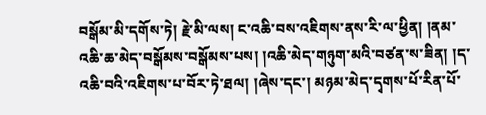བསྒོམ་མི་དགོས་ཏེ། རྗེ་མི་ལས། ང་འཆི་བས་འཇིགས་ནས་རི་ལ་ཕྱིན། །ནམ་འཆི་ཆ་མེད་བསྒོམས་བསྒོམས་པས། །འཆི་མེད་གཉུག་མའི་བཙན་ས་ཟིན། །ད་འཆི་བའི་འཇིགས་པ་བོར་ཏེ་ཐལ། །ཞེས་དང་། མཉམ་མེད་དྭགས་པོ་རིན་པོ་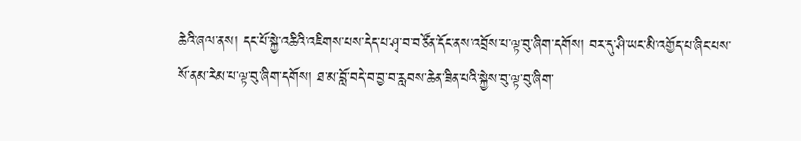ཆེའི་ཞལ་ནས། དང་པོ་སྐྱེ་འཆིའི་འཇིགས་པས་དེད་པ་ཤྭ་བ་བཙོན་དོང་ནས་འབྲོས་པ་ལྟ་བུ་ཞིག་དགོས། བར་དུ་ཤི་ཡང་མི་འགྱོད་པ་ཞིང་པས་སོ་ནམ་རེམ་པ་ལྟ་བུ་ཞིག་དགོས། ཐ་མ་བློ་བདེ་བ་བྱ་བ་རླབས་ཆེན་ཟིན་པའི་སྐྱེས་བུ་ལྟ་བུ་ཞིག་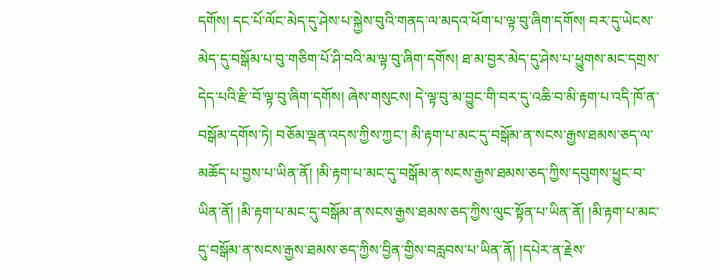དགོས། དང་པོ་ལོང་མེད་དུ་ཤེས་པ་སྐྱེས་བུའི་གནད་ལ་མདའ་ཕོག་པ་ལྟ་བུ་ཞིག་དགོས། བར་དུ་ཡེངས་མེད་དུ་བསྒོམ་པ་བུ་གཅིག་པོ་ཤི་བའི་མ་ལྟ་བུ་ཞིག་དགོས། ཐ་མ་བྱར་མེད་དུ་ཤེས་པ་ཕྱུགས་མང་དགྲས་དེད་པའི་རྫི་བོ་ལྟ་བུ་ཞིག་དགོས། ཞེས་གསུངས། དེ་ལྟ་བུ་མ་བྱུང་གི་བར་དུ་འཆི་བ་མི་རྟག་པ་འདི་ཁོ་ན་བསྒོམ་དགོས་ཏེ། བཅོམ་ལྡན་འདས་ཀྱིས་ཀྱང་། མི་རྟག་པ་མང་དུ་བསྒོམ་ན་སངས་རྒྱས་ཐམས་ཅད་ལ་མཆོད་པ་བྱས་པ་ཡིན་ནོ། །མི་རྟག་པ་མང་དུ་བསྒོམ་ན་སངས་རྒྱས་ཐམས་ཅད་ཀྱིས་དབུགས་ཕྱུང་བ་ཡིན་ནོ། །མི་རྟག་པ་མང་དུ་བསྒོམ་ན་སངས་རྒྱས་ཐམས་ཅད་ཀྱིས་ལུང་སྟོན་པ་ཡིན་ནོ། །མི་རྟག་པ་མང་དུ་བསྒོམ་ན་སངས་རྒྱས་ཐམས་ཅད་ཀྱིས་བྱིན་གྱིས་བརླབས་པ་ཡིན་ནོ། །དཔེར་ན་རྗེས་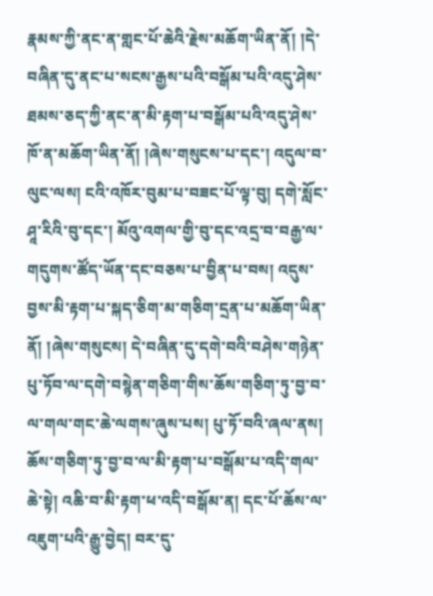རྣམས་ཀྱི་ནང་ན་གླང་པོ་ཆེའི་རྗེས་མཆོག་ཡིན་ནོ། །དེ་བཞིན་དུ་ནང་པ་སངས་རྒྱས་པའི་བསྒོམ་པའི་འདུ་ཤེས་ཐམས་ཅད་ཀྱི་ནང་ན་མི་རྟག་པ་བསྒོམ་པའི་འདུ་ཤེས་ཁོ་ན་མཆོག་ཡིན་ནོ། །ཞེས་གསུངས་པ་དང་། འདུལ་བ་ལུང་ལས། ངའི་འཁོར་བུམ་པ་བཟང་པོ་ལྟ་བུ། དགེ་སློང་ཤཱ་རིའི་བུ་དང་། མོའུ་འགལ་གྱི་བུ་དང་འདྲ་བ་བརྒྱ་ལ་གདུགས་ཚོད་ཡོན་དང་བཅས་པ་བྱིན་པ་བས། འདུས་བྱས་མི་རྟག་པ་སྐད་ཅིག་མ་གཅིག་དྲན་པ་མཆོག་ཡིན་ནོ། །ཞེས་གསུངས། དེ་བཞིན་དུ་དགེ་བའི་བཤེས་གཉེན་པུ་ཏོབ་ལ་དགེ་བསྙེན་གཅིག་གིས་ཆོས་གཅིག་ཏུ་བྱ་བ་ལ་གལ་གང་ཆེ་ལགས་ཞུས་པས། པུ་ཏོ་བའི་ཞལ་ནས། ཆོས་གཅིག་ཏུ་བྱ་བ་ལ་མི་རྟག་པ་བསྒོམ་པ་འདི་གལ་ཆེ་སྟེ། འཆི་བ་མི་རྟག་ཕ་འདི་བསྒོམ་ན། དང་པོ་ཆོས་ལ་འཇུག་པའི་རྒྱུ་བྱེད། བར་དུ་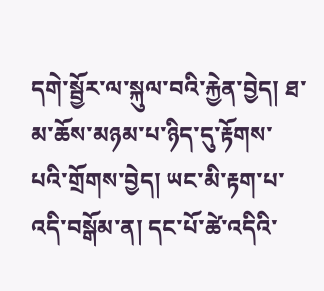དགེ་སྦྱོར་ལ་སྐུལ་བའི་རྐྱེན་བྱེད། ཐ་མ་ཆོས་མཉམ་པ་ཉིད་དུ་རྟོགས་པའི་གྲོགས་བྱེད། ཡང་མི་རྟག་པ་འདི་བསྒོམ་ན། དང་པོ་ཚེ་འདིའི་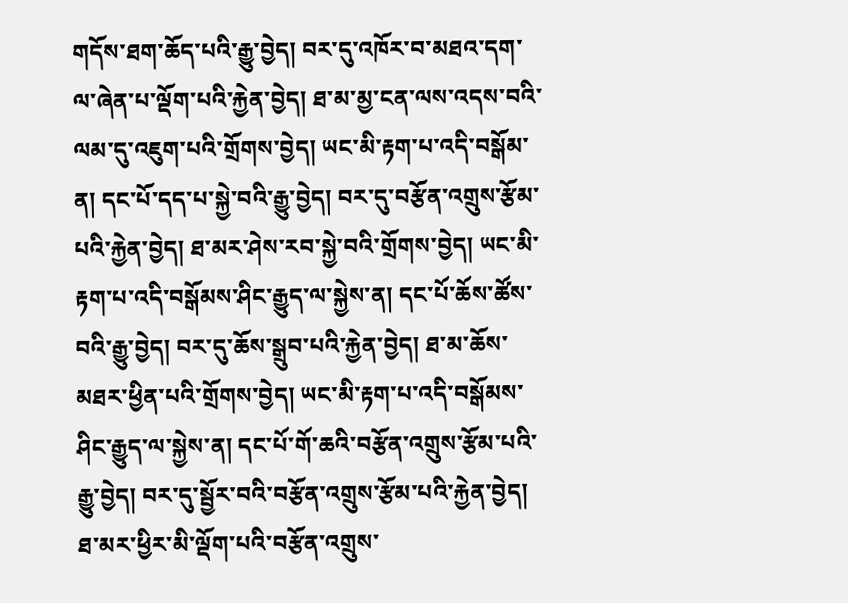གདོས་ཐག་ཆོད་པའི་རྒྱུ་བྱེད། བར་དུ་འཁོར་བ་མཐའ་དག་ལ་ཞེན་པ་ལྡོག་པའི་རྐྱེན་བྱེད། ཐ་མ་མྱ་ངན་ལས་འདས་བའི་ལམ་དུ་འཇུག་པའི་གྲོགས་བྱེད། ཡང་མི་རྟག་པ་འདི་བསྒོམ་ན། དང་པོ་དད་པ་སྐྱེ་བའི་རྒྱུ་བྱེད། བར་དུ་བརྩོན་འགྲུས་རྩོམ་པའི་རྐྱེན་བྱེད། ཐ་མར་ཤེས་རབ་སྐྱེ་བའི་གྲོགས་བྱེད། ཡང་མི་རྟག་པ་འདི་བསྒོམས་ཤིང་རྒྱུད་ལ་སྐྱེས་ན། དང་པོ་ཆོས་ཚོས་བའི་རྒྱུ་བྱེད། བར་དུ་ཆོས་སྒྲུབ་པའི་རྐྱེན་བྱེད། ཐ་མ་ཆོས་མཐར་ཕྱིན་པའི་གྲོགས་བྱེད། ཡང་མི་རྟག་པ་འདི་བསྒོམས་ཤིང་རྒྱུད་ལ་སྐྱེས་ན། དང་པོ་གོ་ཆའི་བརྩོན་འགྲུས་རྩོམ་པའི་རྒྱུ་བྱེད། བར་དུ་སྦྱོར་བའི་བརྩོན་འགྲུས་རྩོམ་པའི་རྐྱེན་བྱེད། ཐ་མར་ཕྱིར་མི་ལྡོག་པའི་བརྩོན་འགྲུས་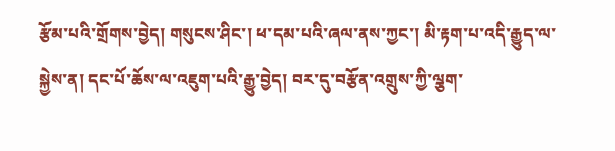རྩོམ་པའི་གྲོགས་བྱེད། གསུངས་ཤིང་། ཕ་དམ་པའི་ཞལ་ནས་ཀྱང་། མི་རྟག་པ་འདི་རྒྱུད་ལ་སྐྱེས་ན། དང་པོ་ཆོས་ལ་འཇུག་པའི་རྒྱུ་བྱེད། བར་དུ་བརྩོན་འགྲུས་ཀྱི་ལྕག་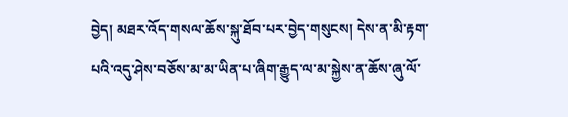བྱེད། མཐར་འོད་གསལ་ཆོས་སྐུ་ཐོབ་པར་བྱེད་གསུངས། དེས་ན་མི་རྟག་པའི་འདུ་ཤེས་བཅོས་མ་མ་ཡིན་པ་ཞིག་རྒྱུད་ལ་མ་སྐྱེས་ན་ཆོས་ཞུ་ལོ་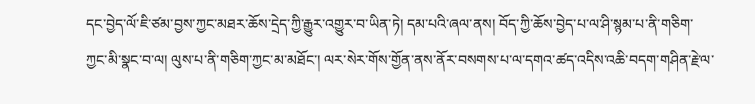དང་བྱེད་ལོ་ཇི་ཙམ་བྱས་ཀྱང་མཐར་ཆོས་དྲེད་ཀྱི་རྒྱུར་འགྱུར་བ་ཡིན་ཏེ། དམ་པའི་ཞལ་ནས། བོད་ཀྱི་ཆོས་བྱེད་པ་ལ་ཤི་སྙམ་པ་ནི་གཅིག་ཀྱང་མི་སྣང་བ་ལ། ལུས་པ་ནི་གཅིག་ཀྱང་མ་མཐོང་། ལར་སེར་གོས་གྱོན་ནས་ནོར་བསགས་པ་ལ་དགའ་ཚད་འདིས་འཆི་བདག་གཤིན་རྗེ་ལ་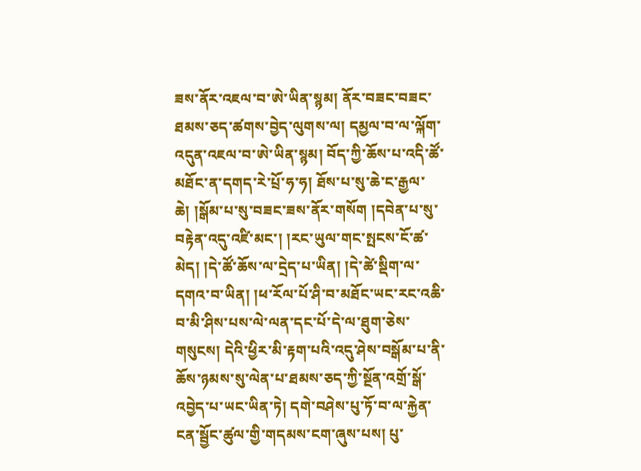ཟས་ནོར་འཇལ་བ་ཨེ་ཡིན་སྙམ། ནོར་བཟང་བཟང་ཐམས་ཅད་ཚགས་བྱེད་ལུགས་ལ། དམྱལ་བ་ལ་ལྐོག་འདུན་འཇལ་བ་ཨེ་ཡིན་སྙམ། བོད་ཀྱི་ཆོས་པ་འདི་ཚོ་མཐོང་ན་དགད་རེ་པྲོ་ཧ་ཧ། ཐོས་པ་སུ་ཆེ་ང་རྒྱལ་ཆེ། །སྒོམ་པ་སུ་བཟང་ཟས་ནོར་གསོག །དབེན་པ་སུ་བརྟེན་འདུ་འཛི་མང་། །རང་ཡུལ་གང་སྤངས་ངོ་ཚ་མེད། །དེ་ཚོ་ཆོས་ལ་དྲེད་པ་ཡིན། །དེ་ཚེ་སྡིག་ལ་དགའ་བ་ཡིན། །ཕ་རོལ་པོ་ཤི་བ་མཐོང་ཡང་རང་འཆི་བ་མི་ཤིས་པས་ལེ་ལན་དང་པོ་དེ་ལ་ཐུག་ཅེས་གསུངས། དེའི་ཕྱིར་མི་རྟག་པའི་འདུ་ཤེས་བསྒོམ་པ་ནི་ཆོས་ཉམས་སུ་ལེན་པ་ཐམས་ཅད་ཀྱི་སྔོན་འགྲོ་སྒོ་འབྱེད་པ་ཡང་ཡིན་ཏེ། དགེ་བཤེས་པུ་ཏོ་བ་ལ་རྐྱེན་ངན་སྦྱོང་ཚུལ་གྱི་གདམས་ངག་ཞུས་པས། པུ་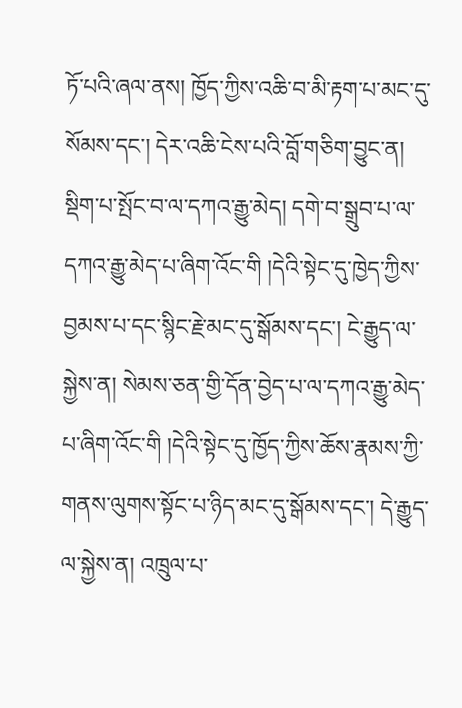ཏོ་པའི་ཞལ་ནས། ཁྱོད་ཀྱིས་འཆི་བ་མི་རྟག་པ་མང་དུ་སོམས་དང་། དེར་འཆི་ངེས་པའི་བློ་གཅིག་བྱུང་ན། སྡིག་པ་སྤོང་བ་ལ་དཀའ་རྒྱུ་མེད། དགེ་བ་སྒྲུབ་པ་ལ་དཀའ་རྒྱུ་མེད་པ་ཞིག་འོང་གི །དེའི་སྟེང་དུ་ཁྱེད་ཀྱིས་བྱམས་པ་དང་སྙིང་རྗེ་མང་དུ་སྒོམས་དང་། ངེ་རྒྱུད་ལ་སྐྱེས་ན། སེམས་ཅན་གྱི་དོན་བྱེད་པ་ལ་དཀའ་རྒྱུ་མེད་པ་ཞིག་འོང་གི །དེའི་སྟེང་དུ་ཁྱོད་ཀྱིས་ཆོས་རྣམས་ཀྱི་གནས་ལུགས་སྟོང་པ་ཉིད་མང་དུ་སྒོམས་དང་། དེ་རྒྱུད་ལ་སྐྱེས་ན། འཁྲུལ་པ་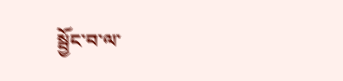སྦྱོང་བ་ལ་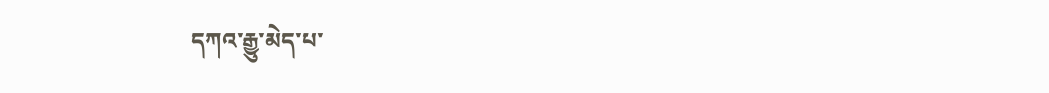དཀའ་རྒྱུ་མེད་པ་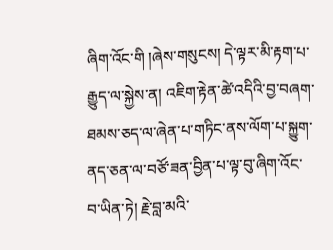ཞིག་འོང་གི །ཞེས་གསུངས། དེ་ལྟར་མི་རྟག་པ་རྒྱུད་ལ་སྐྱེས་ན། འཇིག་རྟེན་ཚེ་འདིའི་བྱ་བཞག་ཐམས་ཅད་ལ་ཞེན་པ་གཏིང་ནས་ལོག་པ་སྐྱུག་ནད་ཅན་ལ་བཙོ་ཟན་བྱིན་པ་ལྟ་བུ་ཞིག་འོང་བ་ཡིན་ཏེ། རྗེ་བླ་མའི་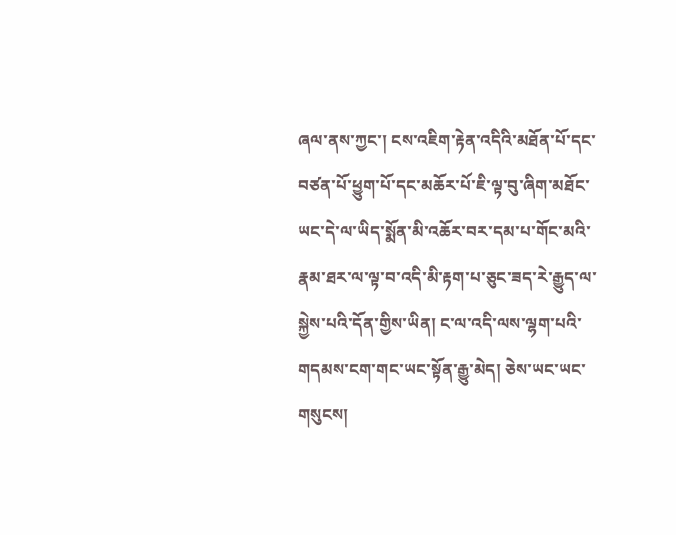ཞལ་ནས་ཀྱང་། ངས་འཇིག་རྟེན་འདིའི་མཐོན་པོ་དང་བཙན་པོ་ཕྱུག་པོ་དང་མཆོར་པོ་ཇི་ལྟ་བུ་ཞིག་མཐོང་ཡང་དེ་ལ་ཡིད་སྨོན་མི་འཆོར་བར་དམ་པ་གོང་མའི་རྣམ་ཐར་ལ་ལྟ་བ་འདི་མི་རྟག་པ་ཅུང་ཟད་རེ་རྒྱུད་ལ་སྐྱེས་པའི་དོན་གྱིས་ཡིན། ང་ལ་འདི་ལས་ལྷག་པའི་གདམས་ངག་གང་ཡང་སྟོན་རྒྱུ་མེད། ཅེས་ཡང་ཡང་གསུངས།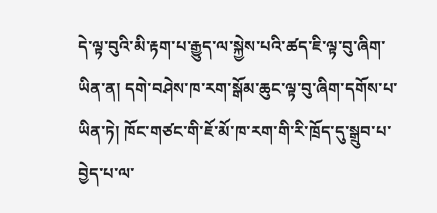དེ་ལྟ་བུའི་མི་རྟག་པ་རྒྱུད་ལ་སྐྱེས་པའི་ཚད་ཇི་ལྟ་བུ་ཞིག་ཡིན་ན། དགེ་བཤེས་ཁ་རག་སྒོམ་ཆུང་ལྟ་བུ་ཞིག་དགོས་པ་ཡིན་ཏེ། ཁོང་གཙང་གི་ཇོ་མོ་ཁ་རག་གི་རི་ཁྲོད་དུ་སྒྲུབ་པ་བྱེད་པ་ལ་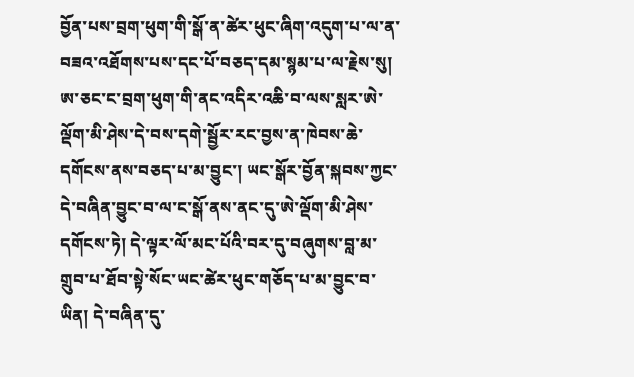བྱོན་པས་བྲག་ཕུག་གི་སྒོ་ན་ཚེར་ཕུང་ཞིག་འདུག་པ་ལ་ན་བཟའ་འཐོགས་པས་དང་པོ་བཅད་དམ་སྙམ་པ་ལ་རྗེས་སུ། ཨ་ཅང་ང་བྲག་ཕུག་གི་ནང་འདིར་འཆི་བ་ལས་སླར་ཨེ་ལྡོག་མི་ཤེས་དེ་བས་དགེ་སྦྱོར་རང་བྱས་ན་ཁེབས་ཆེ་དགོངས་ནས་བཅད་པ་མ་བྱུང་། ཡང་སྒོར་བྱོན་སྐབས་ཀྱང་དེ་བཞིན་བྱུང་བ་ལ་ང་སྒོ་ནས་ནང་དུ་ཨེ་ལྡོག་མི་ཤེས་དགོངས་ཏེ། དེ་ལྟར་ལོ་མང་པོའི་བར་དུ་བཞུགས་བླ་མ་གྲུབ་པ་ཐོབ་སྟེ་སོང་ཡང་ཚེར་ཕུང་གཅོད་པ་མ་བྱུང་བ་ཡིན། དེ་བཞིན་དུ་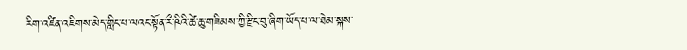རིག་འཛིན་འཇིགས་མེད་གླིང་པ་ལའང་སྟོན་རྀ་ཥིའི་ཚེ་ཆུ་གཟིམས་ཀྱི་རྫིང་བུ་ཞིག་ཡོད་པ་ལ་ཐེམ་སྐས་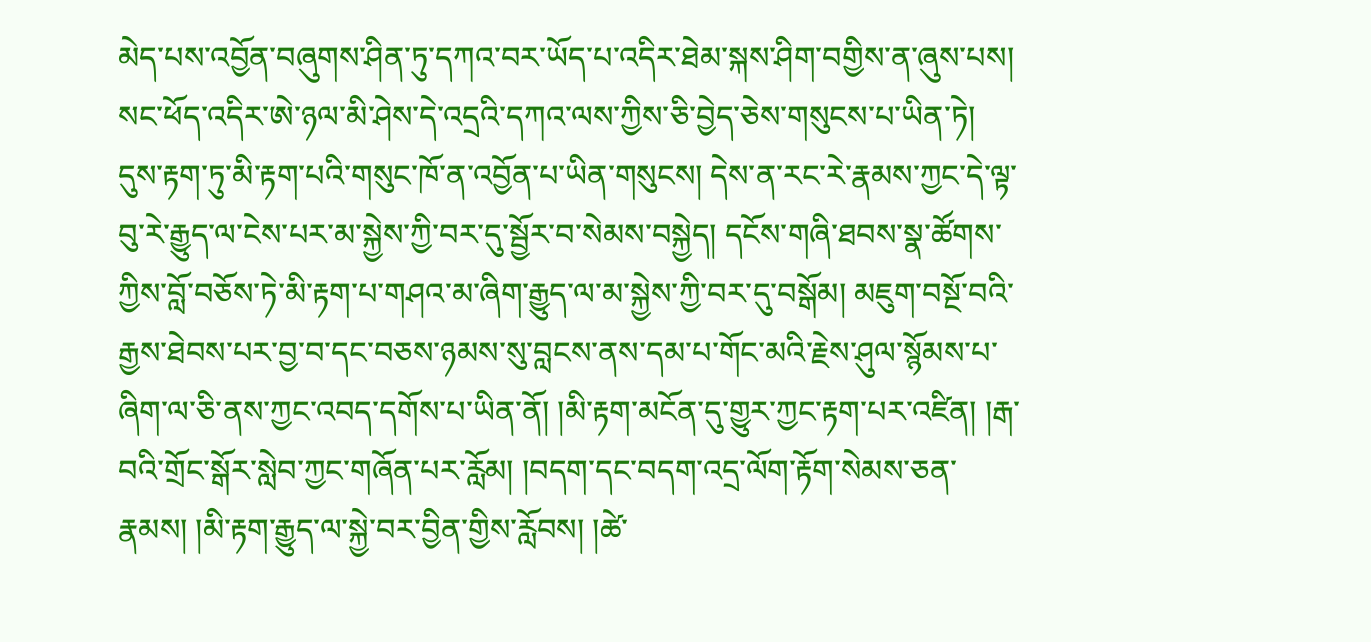མེད་པས་འབྱོན་བཞུགས་ཤིན་ཏུ་དཀའ་བར་ཡོད་པ་འདིར་ཐེམ་སྐས་ཤིག་བགྱིས་ན་ཞུས་པས། སང་ཕོད་འདིར་ཨེ་ཉལ་མི་ཤེས་དེ་འདྲའི་དཀའ་ལས་ཀྱིས་ཅི་བྱེད་ཅེས་གསུངས་པ་ཡིན་ཏེ། དུས་རྟག་ཏུ་མི་རྟག་པའི་གསུང་ཁོ་ན་འབྱོན་པ་ཡིན་གསུངས། དེས་ན་རང་རེ་རྣམས་ཀྱང་དེ་ལྟ་བུ་རེ་རྒྱུད་ལ་ངེས་པར་མ་སྐྱེས་ཀྱི་བར་དུ་སྦྱོར་བ་སེམས་བསྐྱེད། དངོས་གཞི་ཐབས་སྣ་ཚོགས་ཀྱིས་བློ་བཅོས་ཏེ་མི་རྟག་པ་གཤའ་མ་ཞིག་རྒྱུད་ལ་མ་སྐྱེས་ཀྱི་བར་དུ་བསྒོམ། མཇུག་བསྔོ་བའི་རྒྱས་ཐེབས་པར་བྱ་བ་དང་བཅས་ཉམས་སུ་བླངས་ནས་དམ་པ་གོང་མའི་རྗེས་ཤུལ་སྙོམས་པ་ཞིག་ལ་ཅི་ནས་ཀྱང་འབད་དགོས་པ་ཡིན་ནོ། །མི་རྟག་མངོན་དུ་གྱུར་ཀྱང་རྟག་པར་འཛིན། །རྒ་བའི་གྲོང་སྒོར་སླེབ་ཀྱང་གཞོན་པར་རློམ། །བདག་དང་བདག་འདྲ་ལོག་རྟོག་སེམས་ཅན་རྣམས། །མི་རྟག་རྒྱུད་ལ་སྐྱེ་བར་བྱིན་གྱིས་རློབས། །ཚེ་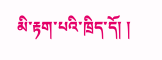མི་རྟག་པའི་ཁྲིད་དོ། །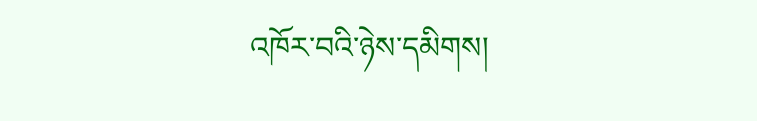འཁོར་བའི་ཉེས་དམིགས།